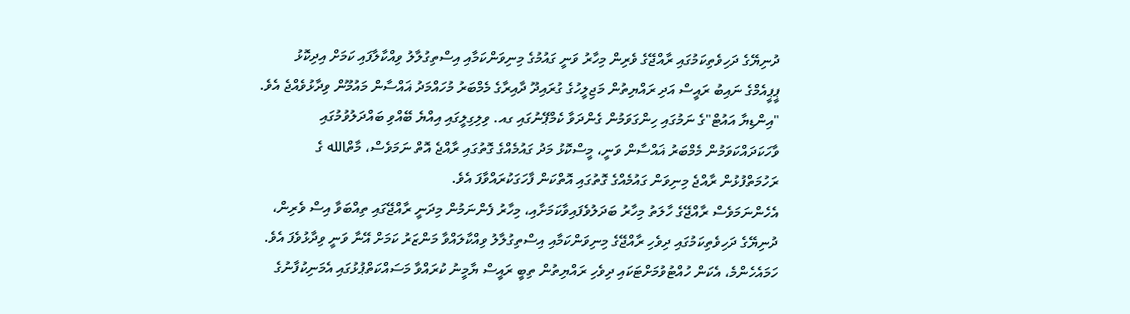ދުނިޔޭގެ ދަހިވެތިކަމުގައި ރާއްޖޭގެ ވެރިން މިހާރު ވަނީ ގައުމުގެ މިނިވަންކަމާއި އިސްތިގުލާލު ވިއްކާލާފައި ކަމަށް އިދިކޮޅު ޕީޕީއެމްގެ ނައިބު ރައީސް އަދި ރައްޔިތުން މަޖިލީހުގެ ގުރައިދޫ ދާއިރާގެ މެމްބަރު މުހައްމަދު ޣައްސާން މައުމޫން ވިދާޅުވެއްޖެ އެވެ.
"އިންޑިޔާ އައުޓް"ގެ ނަމުގައި ހިންގަވަމުން ގެންދަވާ ކެމްޕޭނުގައި ގއ. ވިލިގިލީގައި އިއްޔެ ބޭއްވި ބައްދަލުވުމުގައި ވާހަކަދައްކަވަމުން މެމްބަރު ޣައްސާން ވަނީ، މީސްކޮޅު މަދު ގައުމެއްގެ ގޮތުގައި ރާއްޖެ އޮތް ނަމަވެސް، މާތްالله ގެ ރަހުމަތްފުޅުން ރާއްޖެ މިނިވަން ގައުމެއްގެ ގޮތުގައި އޮތްކަން ފާހަގަކުރައްވާފަ އެވެ.
އެހެންނަމަވެސް ރާއްޖޭގެ ހާލަތު މިހާރު ބަދަލުވެފައިވާކަމަށާއި، މިހާރު ފެންނަމުން މިދަނީ ރާއްޖޭގައި ތިއްބަވާ އިސް ވެރިން، ދުނިޔޭގެ ދަހިވެތިކަމުގައި ދިވެހި ރާއްޖޭގެ މިނިވަންކަމާއި އިސްތިގުލާލު ވިއްކާލައްވާ މަންޒަރު ކަމަށް އޭނާ ވަނީ ވިދާޅުވެފަ އެވެ. ހަމައެހެންމެ، އެކަން ހުއްޓުވުމަށްޓަކައި ދިވެހި ރައްޔިތުން ތިބީ ރައީސް ޔާމީނު ކުރައްވާ މަސައްކަތްޕުޅުގައި އެމަނިކުފާނުގެ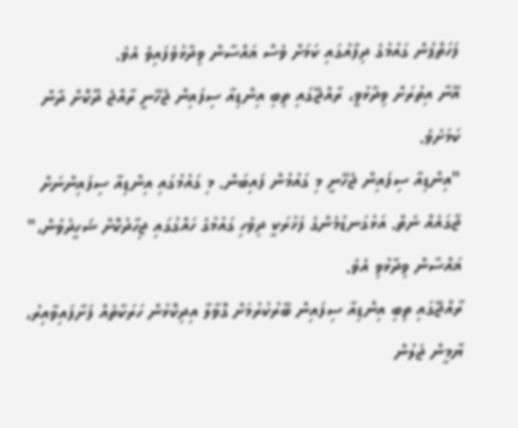ފަހަތްޕުން ގައުމުގެ ދިފާއުގައި ކަމަށް ވެސް ޣައްސާން ވިދާޅުވެފައިވެ އެވެ.
އޭނާ އިތުރަށް ވިދާޅުވީ، ރާއްޖޭގައި ތިބި އިންޑިއާ ސިފައިން ޖެހޭނީ ރާއްޖެ ދޫކޮށް ދާން ކަމަށެވެ.
"އިންޑިއާ ސިފައިން ޖެހޭނީ މި ގައުމުން ފައިބަން. މި ގައުމުގައި އިންޑިއާ ސިފައިންނަށް ޖާގައެއް ނެތް. އަޅުގަނޑުމެންގެ ފަޚުރަކީ ދިވެހި ގައުމުގެ ހައްގުގައި ޖިހާދުކޮށް ޝަހީދުވުން،" ޣައްސާން ވިދާޅުވި އެވެ.
ރާއްޖޭގައި ތިބި އިންޑިއާ ސިފައިން ބޭރުކުރުމަށް ގޮވާލާ އިދިކޮޅުން ހަރަކާތެއް ފަށާފައިވާއިރު، ޔާމީން ޖަލުން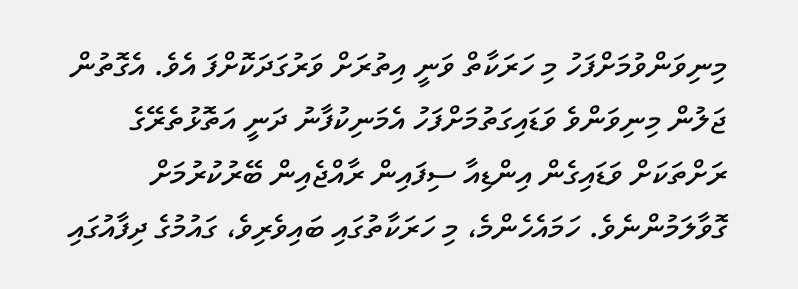މިނިވަންވުމަށްފަހު މި ހަރަކާތް ވަނީ އިތުރަށް ވަރުގަދަކޮށްފަ އެވެ. އެގޮތުން ޖަލުން މިނިވަންވެ ވަޑައިގަތުމަށްފަހު އެމަނިކުފާނު ދަނީ އަތޮޅުތެރޭގެ ރަށްތަކަށް ވަޑައިގެން އިންޑިއާ ސިފައިން ރާއްޖެއިން ބޭރުކުރުމަށް ގޮވާލަމުންނެވެ. ހަމައެހެންމެ، މި ހަރަކާތުގައި ބައިވެރިވެ، ގައުމުގެ ދިފާއުގައި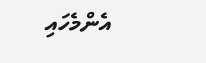އެންމެހައި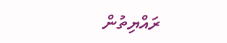ރައްޔިތުން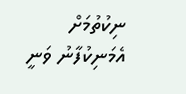ނިކުތުމަށް އެމަނިކުފާނު ވަނީ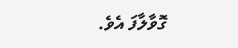ގޮވާލާފަ އެވެ.